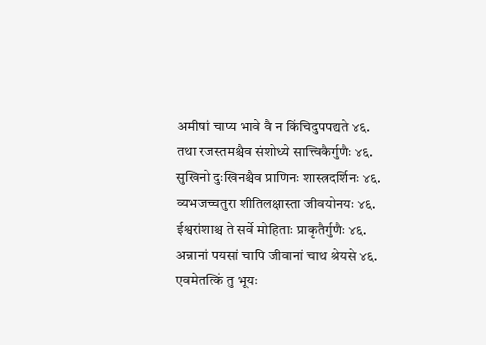अमीषां चाप्य भावे वै न किंचिदुपपद्यते ४६.
तथा रजस्तमश्चैव संशोध्ये सात्त्विकैर्गुणैः ४६.
सुखिनो दुःखिनश्चैव प्राणिनः शास्त्रदर्शिनः ४६.
व्यभजच्चतुरा शीतिलक्षास्ता जीवयोनयः ४६.
ईश्वरांशाश्च ते सर्वे मोहिताः प्राकृतैर्गुणैः ४६.
अन्नानां पयसां चापि जीवानां चाथ श्रेयसे ४६.
एवमेतत्किं तु भूयः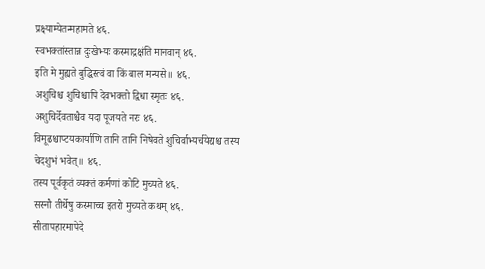प्रक्ष्याम्येतन्महामते ४६.
स्वभक्तांस्तान्न दुःखेभ्यः कस्माद्रक्षंति मानवान् ४६.
इति मे मुह्यते बुद्धिस्त्वं वा किं बाल मन्यसे॥ ४६.
अशुचिश्च शुचिश्चापि देवभक्तो द्विधा स्मृतः ४६.
अशुचिर्देवताश्चैव यदा पूजयते नरः ४६.
विमूढश्चाप्टयकार्याणि तानि तानि निषेवते शुचिर्वाभ्यर्चयेद्यश्च तस्य चेदशुभं भवेत्॥ ४६.
तस्य पूर्वकृतं व्यक्तं कर्मणां कोटि मुच्यते ४६.
सस्नौ तीर्थेषु कस्माच्च इतरो मुच्यते कथम् ४६.
सीतापहारमापेदे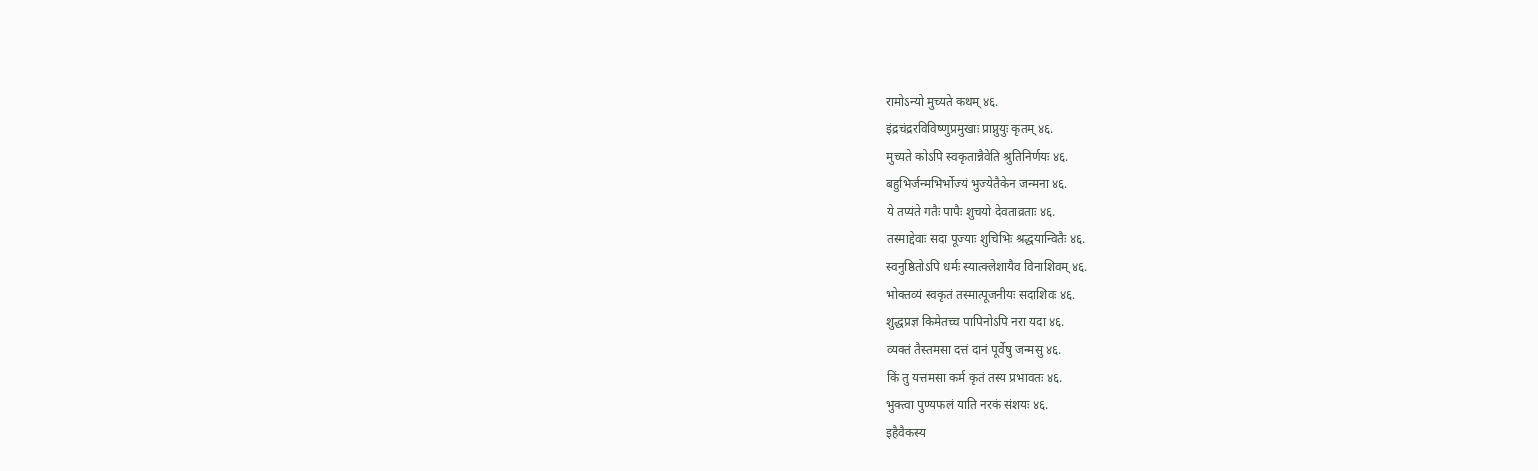रामोऽन्यो मुच्यते कथम् ४६.
इंद्रचंद्ररविविष्णुप्रमुखाः प्राप्नुयुः कृतम् ४६.
मुच्यते कोऽपि स्वकृतान्नैवेति श्रुतिनिर्णयः ४६.
बहुभिर्जन्मभिर्भोज्यं भुज्येतैकेन जन्मना ४६.
ये तप्यंते गतैः पापैः शुचयो देवताव्रताः ४६.
तस्माद्देवाः सदा पूज्याः शुचिभिः श्रद्धयान्वितैः ४६.
स्वनुष्ठितोऽपि धर्मः स्यात्क्लेशायैव विनाशिवम् ४६.
भोक्तव्यं स्वकृतं तस्मात्पूजनीयः सदाशिवः ४६.
शुद्धप्रज्ञ किमेतच्च पापिनोऽपि नरा यदा ४६.
व्यक्तं तैस्तमसा दत्तं दानं पूर्वेषु जन्मसु ४६.
किं तु यत्तमसा कर्म कृतं तस्य प्रभावतः ४६.
भुक्त्वा पुण्यफलं याति नरकं संशयः ४६.
इहैवैकस्य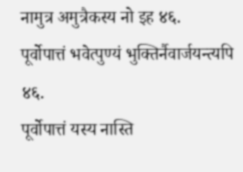नामुत्र अमुत्रैकस्य नो इह ४६.
पूर्वोपात्तं भवेत्पुण्यं भुक्तिर्नैवार्जयन्त्यपि ४६.
पूर्वोपात्तं यस्य नास्ति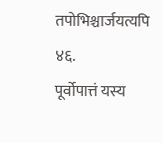तपोभिश्चार्जयत्यपि ४६.
पूर्वोपात्तं यस्य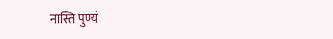नास्ति पुण्यं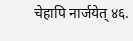चेहापि नार्जयेत् ४६.